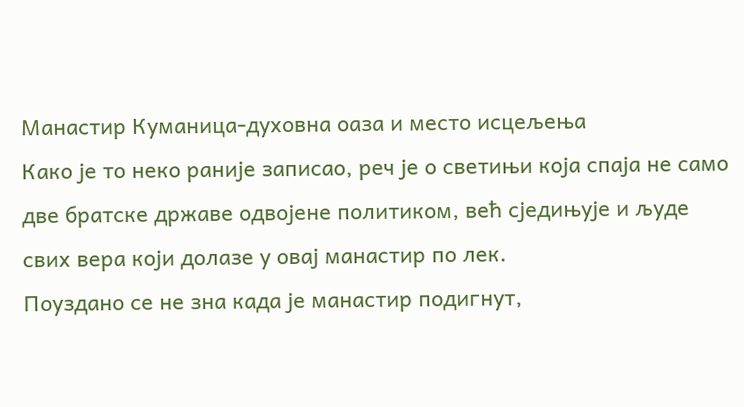Манастир Куманица-духовна оаза и место исцељења
Како је то неко раније записао, реч је о светињи која спаја не само две братске државе одвојене политиком, већ сједињује и људе свих вера који долазе у овај манастир по лек.
Поуздано се не зна када је манастир подигнут,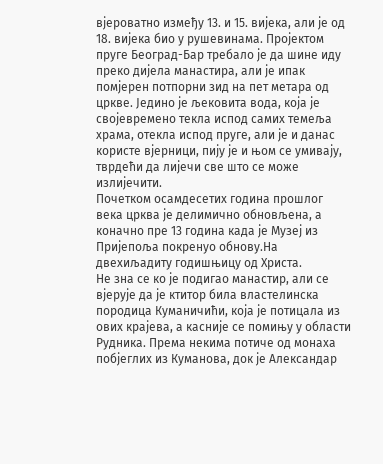вјероватно између 13. и 15. вијека, али је од 18. вијека био у рушевинама. Пројектом пруге Београд-Бар требало је да шине иду преко дијела манастира, али је ипак помјерен потпорни зид на пет метара од цркве. Једино је љековита вода, која је својевремено текла испод самих темеља храма, отекла испод пруге, али је и данас користе вјерници, пију је и њом се умивају, тврдећи да лијечи све што се може излијечити.
Почетком осамдесетих година прошлог века црква је делимично обновљена, а коначно пре 13 година када је Музеј из Пријепоља покренуо обнову.На двехиљадиту годишњицу од Христа.
Не зна се ко је подигао манастир, али се вјерује да је ктитор била властелинска породица Куманичићи, која је потицала из ових крајева, а касније се помињу у области Рудника. Према некима потиче од монаха побјеглих из Куманова, док је Александар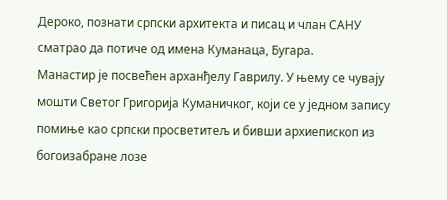Дероко, познати српски архитекта и писац и члан САНУ сматрао да потиче од имена Куманаца, Бугара.
Манастир је посвећен арханђелу Гаврилу. У њему се чувају мошти Светог Григорија Куманичког, који се у једном запису помиње као српски просветитељ и бивши архиепископ из богоизабране лозе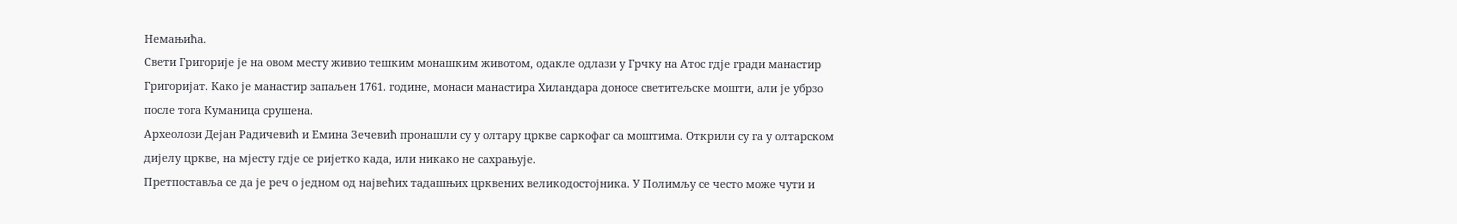Немањића.
Свети Григорије је на овом месту живио тешким монашким животом, одакле одлази у Грчку на Атос гдје гради манастир Григоријат. Како је манастир запаљен 1761. године, монаси манастира Хиландара доносе светитељске мошти, али је убрзо после тога Куманица срушена.
Археолози Дејан Радичевић и Емина Зечевић пронашли су у олтару цркве саркофаг са моштима. Открили су га у олтарском дијелу цркве, на мјесту гдје се ријетко када, или никако не сахрањује.
Претпоставља се да је реч о једном од највећих тадашњих црквених великодостојника. У Полимљу се често може чути и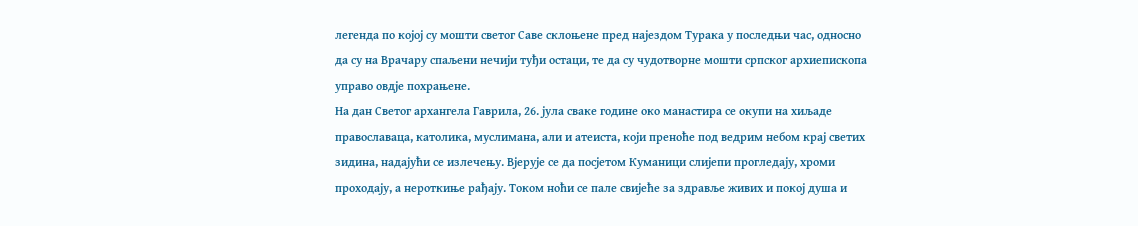легенда по којој су мошти светог Саве склоњене пред најездом Турака у последњи час, односно да су на Врачару спаљени нечији туђи остаци, те да су чудотворне мошти српског архиепископа управо овдје похрањене.
На дан Светог архангела Гаврила, 26. јула сваке године око манастира се окупи на хиљаде православаца, католика, муслимана, али и атеиста, који преноће под ведрим небом крај светих зидина, надајући се излечењу. Вјерује се да посјетом Куманици слијепи прогледају, хроми проходају, а нероткиње рађају. Током ноћи се пале свијеће за здравље живих и покој душа и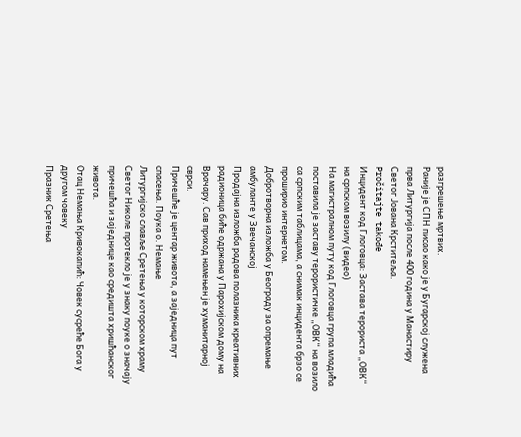разгрешење мртвих.
Раније је СПН писао како је у Бугарској служена прва Литургија после 400 година у Манастиру Светог Јована Крститеља.
Pročitajte takođe
Инцидент код Глоговца: Застава терориста „ОВК“ на српском возилу (видео)
На магистралном путу код Глоговца група младића поставила је заставу терористичке „ОВК“ на возило са српским таблицама, а снимак инцидента брзо се проширио интернетом.
Добротворна изложба у Београду за опремање амбуланте у Звечанској
Продајна изложба радова полазника креативних радионица биће одржана у Парохијском дому на Врачару. Сав приход намењен је хуманитарној сврси.
Причешће је центар живота, а заједница пут спасења. Поука о. Немање
Литургијско славље Сретења у которском храму Светог Николе протекло је у знаку поуке о значају причешћа и заједнице као средишта хришћанског живота.
Отац Немања Кривокапић: Човек сусреће Бога у другом човеку
Празник Сретења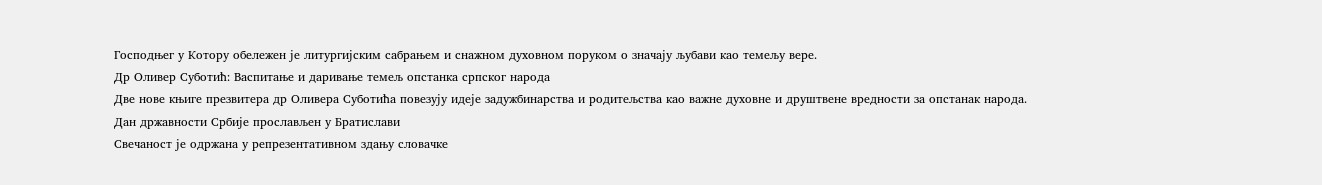Господњег у Котору обележен је литургијским сабрањем и снажном духовном поруком о значају љубави као темељу вере.
Др Оливер Суботић: Васпитање и даривање темељ опстанка српског народа
Две нове књиге презвитера др Оливера Суботића повезују идеје задужбинарства и родитељства као важне духовне и друштвене вредности за опстанак народа.
Дан државности Србије прослављен у Братислави
Свечаност је одржана у репрезентативном здању словачке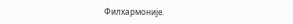Филхармоније.